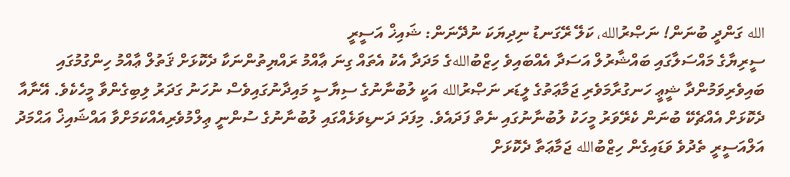الله ގަންދީ ބުނަން! ނަޞްރުالله، ކަލޭ ރޭގަނޑު ނިދިޔަކަ ނުދޭނަން: ޝައިޚް އަސީރީ
ސީރިޔާގެ މައްސަލާގައި ބައްޝާރުލް އަސަދާ އެއްބައިވެ ހިޒްބުاللهގެ މަދަދާ އެކު އެތައް ގިނަ ޢާއްމު ރައްޔިތުންނަކާ ދެކޮޅަށް ޤަތުލް ޢާއްމު ހިންގުމުގައި ބައިވެރިވަމުންދާ ޝީޢީ ހަނގުރާމަވެރި ޖަމާޢަތުގެ ލީޑަރ ނަޞްރުالله އަކީ ލުބުނާނުގެ ސިޔާސީ މައިދާނުގައިވެސް ނުހަނު ގަދަރު ލިބިގެންވާ މީހެކެވެ. އޭނާއާ ދެކޮޅަށް އެއްޗެކޭ ބުނަން ކެރޭވަރު މީހަކު ލުބުނާނުގައި ނެތް ފަދައެވެ. މިފަދަ ދަނޑިވަޅެއްގައި ލުބުނާނުގެ ސުންނީ ޢިލްމުވެރިއެއްކަމަށްވާ އައްޝައިޚް އަޙްމަދު އަލްއަސީރީ ތެދުވެ ވަޑައިގެން ހިޒްބުالله ޖަމާޢަތާ ދެކޮޅަށް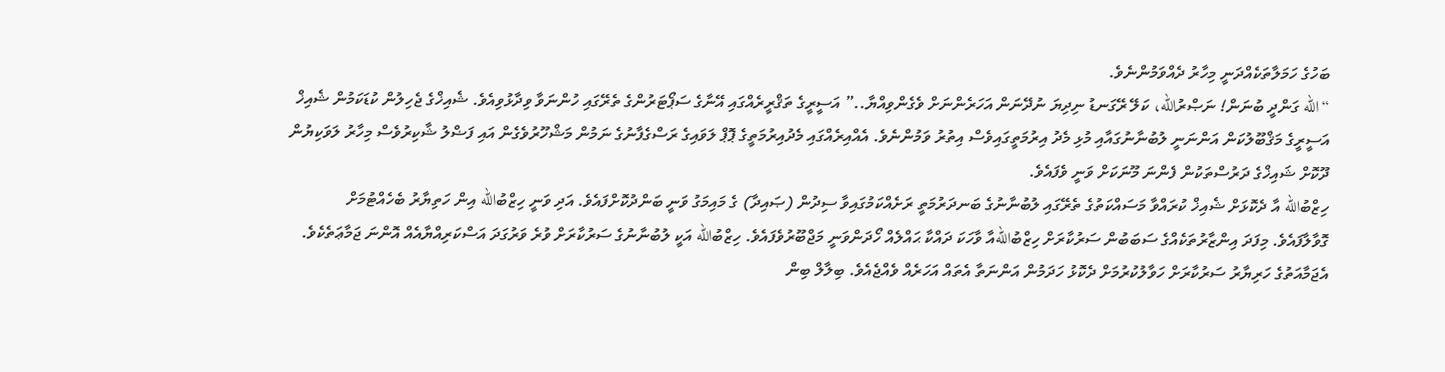ބަހުގެ ހަމަލާތަކެއްދަނީ މިހާރު ދެއްވަމުންނެވެ.
“الله ގަންދީ ބުނަން! ނަޞްރުالله، ކަލޭ ރޭގަނޑު ނިދިޔަ ނުދޭނަން އަހަރެންނަށް ވެގެންވިއްޔާ..” އަސީރީގެ ތަޤްރީރެއްގައި އޭނާގެ ސަޕޯޓަރުންގެ ތެރޭގައި ހުންނަވާ ވިދާޅުވިއެވެ. ޝެއިޚްގެ ޖެހިލުން ކުޑަކަމުން ޝެއިޚް އަސީރީގެ މަޤްބޫލުކަން އަންނަނީ ލުބުނާނުގައާއި މުޅި މެދު އިރުމަތީގައިވެސް އިތުރު ވަމުންނެވެ. އެއްއިރެއްގައި މެދުއިރުމަތީގެ ޕޮޕް ލަވައިގެ ރަސްގެފާނުގެ ނަމުން މަޝްހޫރުވެގެން އައި ފަޟްލު ޝާކިރުވެސް މިހާރު ލަވަކިޔުން ދޫކޮށް ޝައިޚްގެ ދަރުސްތަކުން ފެންނަ މޫނަކަށް ވަނީ ވެފައެވެ.
ހިޒްބުالله އާ ދެކޮޅަށް ޝެއިޚް ކުރައްވާ މަސައްކަތުގެ ތެރޭގައި ލުބުނާނުގެ ބަނދަރުމަތީ ރަށެއްކަމުގައިވާ ސިދުން (ޞައިދާ) ގެ މައިމަގު ވަނީ ބަންދުކޮށްފައެވެ. އަދި ވަނީ ހިޒްބުالله އިން ހަތިޔާރު ބެހެއްޓުމަށް ގޮވާލާފައެވެ. މިފަދަ އިންޒާރުތަކެއްގެ ސަބަބުން ސަރުކާރަށް ހިޒްބުاللهއާ ވާހަކަ ދައްކާ ޙައްލެއް ހޯދަންވަނީ މަޖްބޫރުވެފައެވެ. ހިޒްބުالله އަކީ ލުބުނާނުގެ ސަރުކާރަށް ވުރެ ވަރުގަދަ އަސްކަރިއްޔާއެއް އޮންނަ ޖަމާޢަތެކެވެ. އެޖަމާއަތުގެ ހަރިޔާރު ސަރުކާރަށް ހަވާލުކުރުމަށް ދެކޮޅު ހަދަމުން އަންނަތާ އެތައް އަހަރެއް ވެއްޖެއެވެ. ބިލާލް ބިން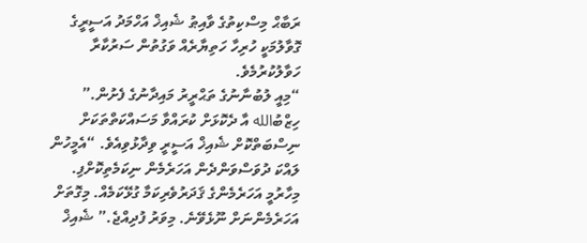ރަބާޙް މިސްކިތުގެ ވާއިޠު ޝެއިޚް އަހްމަދު އަސީރީގެ ގޮވާލުމަކީ ހުރިހާ ހަތިޔާރެއް ވަގުތުން ސަރުކާރާ ހަވާލުކުރުމެވެ.
“މިއީ ލުބުނާނުގެ ތަޙްރީރު މައިދާނުގެ ފެށުން.” ހިޒްބުالله އާ ދެކޮޅަށް ކުރައްވާ މަސައްކަތްތަކަށް ނިސްބަތްކޮށް ޝެއިޚް އަސީރީ ވިދާޅުވިއެވެ. “އެމީހުން ލައްކަ ދުވަސްވަންދެން އަހަރެމެން ނިކަމެތިކޮށްފި. މިހާރުމީ އަހަރެމެންގެ ޤަދަރުވެރިކަމާ ގުޅޭކަމެއް. މިގޮތަށް އަހަރެމެންނަށް ނޫޅެވޭނެ. މިވަރު ފުދިއްޖެ.” ޝެއިޚް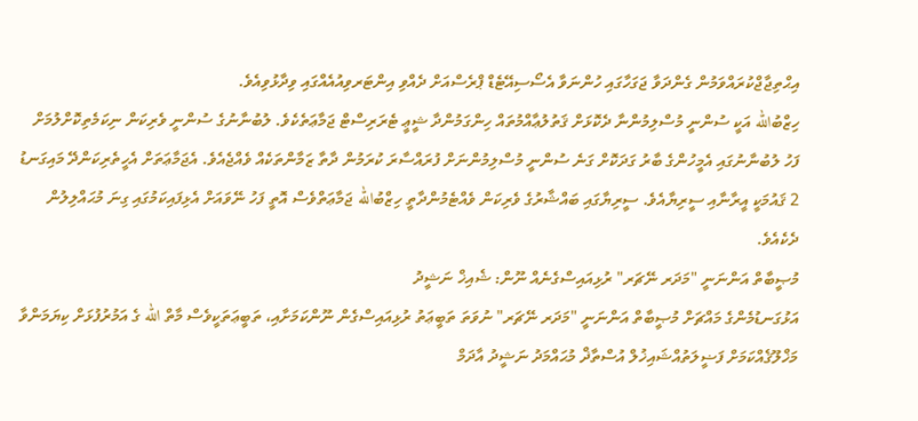އިޙްތިޖާޖްކުރައްވަމުން ގެންދަވާ ޖަގަހާގައި ހުންނަވާ އެސޯސިއޭޓެޑް ޕްރެސްއަށް ދެއްވި އިންޓަރވިއުއެއްގައި ވިދާޅުވިއެވެ.
ހިޒްބުالله އަކީ ސުންނީ މުސްލިމުންނާ ދެކޮޅަށް ޤަތުލުޢާއްމުތައް ހިންގަމުންދާ ޝީޢީ ޓެރަރިސްޓް ޖަމާޢަތެކެވެ. ލުބުނާނުގެ ސުންނީ ވެރިކަން ނިކަމެތިކޮށްލުމަށް ފަހު ލުބުނާނުގައި އެމީހުންގެ ބާރު ގަދަކޮށް ގަނެ ސުންނީ މުސްލިމުންނަށް ފުރައްސާރަ ކުރަމުން ދާތާ ޒަމާންތަކެއް ވެއްޖެއެވެ. އެޖަމާޢަތަށް އެހީތެރިކަންދޭ މައިގަނޑު 2 ޤައުމަކީ އީރާނާއި ސީރިޔާއެވެ. ސީރިޔާގައި ބައްޝާރުގެ ވެރިކަން ވެއްޓެމުންދާތީ ހިޒްބުالله ޖަމާޢަތްވެސް އޮތީ ފަހު ނޭވައަށް އެޅިފައިކަމުގައި ގިނަ މުޙައްލިލުން ދެކެއެވެ.
މުޞީބާތް އަންނަނީ "މަދަރ ނޭޗަރ" ރުޅިއައިސްގެނެއް ނޫން: ޝެއިޚް ނަޝީދު
އަޅުގަނޑުމެންގެ މައްޗަށް މުޞީބާތް އަންނަނީ "މަދަރ ނޭޗަރ" ނުވަތަ ތަބީޢަތު ރުޅިއައިސްގެން ނޫންކަމަށާއި، ތަބީޢަތަކީވެސް މާތް الله ގެ އަމުރުފުޅަށް ކިޔަމަންވާ މަޚްލޫޤެއްކަމަށް ފަޟީލަތުއްޝައިޚުލް އުސްތާޛް މުޙައްމަދު ނަޝީދު އާދަމް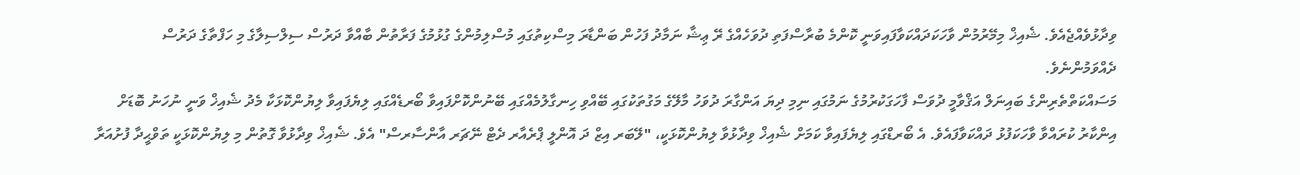ވިދާޅުވެއްޖެއެވެ. ޝެއިޚް މިމޭރުމުން ވާހަކަދައްކަވާފައިވަނީ ކޮންމެ ބުރާސްފަތި ދުވަހެއްގެ ރޭ ޢިޝާ ނަމާދު ފަހުން ބަންޑާރަ މިސްކިތުގައި މުސްލިމުންގެ ގުޅުމުގެ ފަރާތުން ބާއްވާ ދަރުސް ސިލްސިލާގެ މި ހަފްތާގެ ދަރުސް ދެއްވަމުންނެވެ.
މަސައްކަތްތެރިންގެ ބައިނަލް އަޤްވާމީ ދުވަސް ފާހަގަކުރުމުގެ ނަމުގައި ނިމި ދިޔަ އަންގާރަ ދުވަހު މާލޭގެ މަގުތަކުގައި ބޭއްވި ހިނގާލުމެއްގައި ބޭނުންކޮށްފައިވާ ބޯރޑެއްގައި ލިޔެފައިވާ ލިޔުންކޮޅަކާ މެދު ޝެއިޚް ވަނީ ނުހަނު ބޮޑަށް އިންކާރު ކުރައްވާ ވާހަކަފުޅު ދައްކަވާފައެވެ. އެ ބޯރޑްގައި ލިޔެފައިވާ ކަމަށް ޝެއިޚް ވިދާޅުވާ ލިޔުންކޮޅަކީ، "ލޭބަރ އިޒް ދަ އޮންލީ ޕްރެއާރ ދެޓް ނޭޗަރ އާންސާރސް" އެވެ. ޝެއިޚް ވިދާޅުވާ ގޮތުން މި ލިޔުންކޮޅަކީ ތަވްޙީދާ ފުށުއަރާ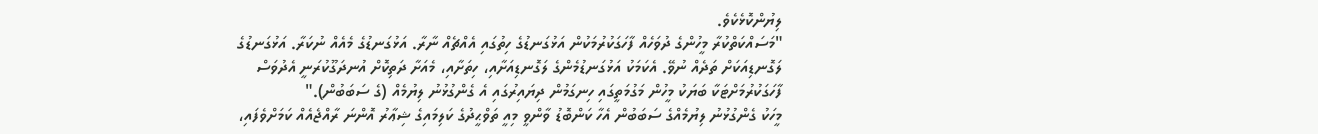ލިޔުންކޮޅެކެވެ.
"މަސައްކަތްކުރާ މީހުންގެ ދުވަހެއް ފާހަގަކުރުމަކުން އަޅުގަނޑުގެ ހިތުގައި އެއްޗެއް ނާރާ. އަޅުގަނޑުގެ މެއެއް ނުކަރާ. އަޅުގަނޑުގެ ލަގޮނޑިއަކަށް ތަދެއް ނުވޭ. އެކަމަކު އަޅުގަނޑުމެންގެ ލަގޮނޑިއަށާއި، ހިތަށާއި، މެއަށާ ދަތިކޮށް އުނދަގޫކުރަނީ އެދުވަސް ފާހަގަކުރުމަށްޓަކާ ބަޔަކު މީހުން މަގުމަތީގައި ހިނގަމުން ދިޔައިރުގައި އެ ގެންގުޅުނު ލިޔުމެއް (ގެ ސަބަބުން)."
މީހަކު ގެންގުޅުނު ލިޔުމެއްގެ ސަބަބުން އެހާ ކަންބޮޑު ވާންވީ މިއީ ތަވްޙީދުގެ ކަލިމައިގެ ޝިޢާރު އޮންނަ ރާއްޖެއެއް ކަމަށްވެފައި،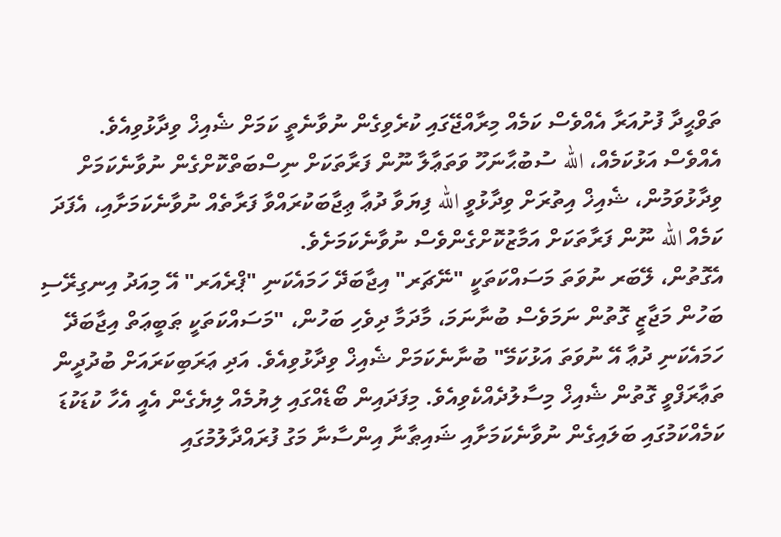ތަވްޙީދާ ފުށުއަރާ އެއްވެސް ކަމެއް މިރާއްޖޭގައި ކުރެވިގެން ނުވާނެތީ ކަމަށް ޝެއިޚް ވިދާޅުވިއެވެ.
އެއްވެސް އަޅުކަމެއް، الله ސުބުޙާނަހޫ ވަތަޢާލާ ނޫން ފަރާތަކަށް ނިސްބަތްކޮށްގެން ނުވާނެކަމަށް ވިދާޅުވަމުން، ޝެއިޚް އިތުރަށް ވިދާޅުވީ الله ފިޔަވާ ދުޢާ ޢިޖާބަކުރައްވާ ފަރާތެއް ނުވާނެކަމަށާއި، އެފަދަ ކަމެއް الله ނޫން ފަރާތަކަށް އަމާޒުކޮށްގެންވެސް ނުވާނެކަމަށެވެ.
އެގޮތުން، ލޭބަރ ނުވަތަ މަސައްކަތަކީ "ނޭޗަރ" އިޖާބަދޭ ހަމައެކަނި "ޕްރެއަރ" އޭ މިއަދު އިނގިރޭސި ބަހުން މަޖާޒީ ގޮތުން ނަމަވެސް ބުނާނަމަ، މާދަމާ ދިވެހި ބަހުން، "މަސައްކަތަކީ ޠަބީޢަތް އިޖާބަދޭ ހަމައެކަނި ދުޢާ އޭ ނުވަތަ އަޅުކަމޭ" ބުނާނެކަމަށް ޝެއިޚް ވިދާޅުވިއެވެ. އަދި ޢަރަބިކަރައަށް ބުދުދީން ތަޢާރަފްވީ ގޮތުން ޝެއިޚް މިސާލުދެއްކެވިއެވެ. މިފަދައިން ބޯޑެއްގައި ލިޔުމެއް ލިޔެގެން އެއީ އެހާ ކުޑަކުޑަ ކަމެއްކަމުގައި ބަލައިގެން ނުވާނެކަމަށާއި ޝައިޠާނާ އިންސާނާ މަގު ފުރައްދާލުމުގައި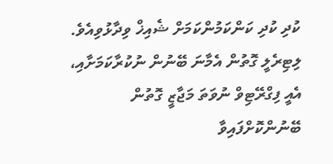ކުދި ކުދި ކަންކަމުންކަމަށް ޝެއިޚް ވިދާޅުވިއެވެ.
ލިޓިރެލީ ގޮތުން އެމާނަ ބޭނުން ނުކުރާކަމަށާއި، އެއީ ފިގްރޭޓިވް ނުވަތަ މަޖާޒީ ގޮތުން ބޭނުންކޮށްފައިވާ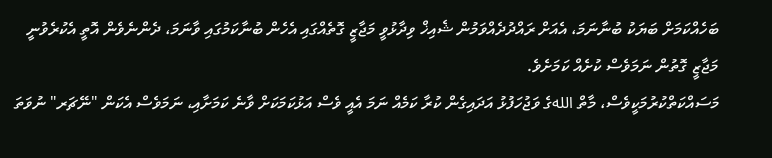ބަހެއްކަމަށް ބަޔަކު ބުނާނަމަ، އެއަށް ރައްދުދެއްވަމުން ޝެއިޚް ވިދާޅުވީ މަޖާޒީ ގޮތެއްގައި އެހެން ބުނާކަމުގައި ވާނަމަ، ދެންނެވެން އޮތީ އެކުރެވުނީ މަޖާޒީ ގޮތުން ނަމަވެސް ކުށެއް ކަމަށެވެ.
މަސައްކަތްކުރުމަކީވެސް، މާތް اللهގެ ވަޖުހަފުޅު އަދައިގެން ކުރާ ކަމެއް ނަމަ އެއީ ވެސް އަޅުކަމަކަށް ވާނެ ކަމަށާއި، ނަމަވެސް އެކަން "ނޭޗަރ" ނުވަތަ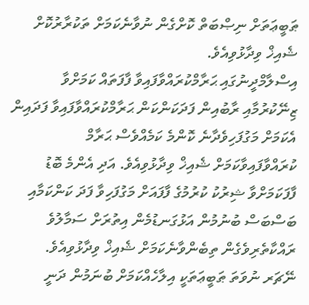ޠަބީޢަތަށް ނިޞްބަތް ކޮށްގެން ނުވާނެކަމަށް ތަކުރާރުކޮށް ޝެއިޚް ވިދާޅުވިއެވެ.
އިސްލާމްދީނުގައި ޙަރާމްކުރައްވާފައިވާ ފާފަތައް ކަމަށްވާ ޒިނޭކުރުމާއި ރާބުއިން ފަދަކަންކަން ޙަރާމްކުރައްވާފައިވާ ފަދައިން އެކަމަށް މަގުފަހިވެދާނެ ކޮންމެ ކަމެއްވެސް ޙަރާމް ކުރައްވާފައިވާކަމަށް ޝެއިޚް ވިދާޅުވިއެވެ. އަދި އެންމެ ބޮޑު ފާފަކަމަށްވާ ޝިރުކު ކުރުމުގެ ފާފައަށް މަގުފަހިވާ ފަދަ ކަންކަމާއި ބަސްބަސް ބުނުމުން އަޅުގަނޑުމެން އިތުރަށް ސަމާލުވެ ރައްކާތެރިވެގެން ތިބެންވާނެކަމަށް ޝެއިޚް ވިދާޅުވިއެވެ.
ނޭޗަރ ނުވަތަ ޠަބީޢަތަކީ އިލާހެއްކަމަށް ބުނަމުން ދަނީ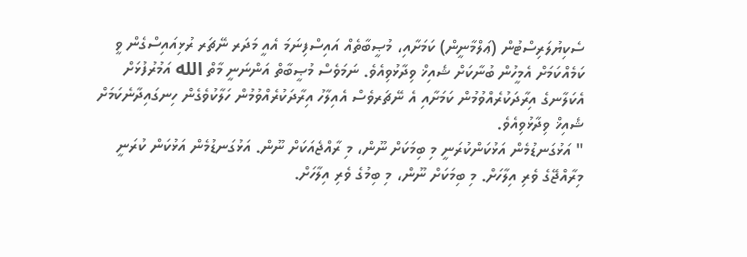ސެކިޔުލަރިސްޓުން (ޢަލްމާނީން) ކަމަށާއި، މުޞީބާތެއް އައިސްފިނަމަ އެއީ މަދަރ ނޭޗަރ ރުޅިއައިސްގެން ވީ ކަމެއްކަމަށް އެމީހުން ބުނާކަށް ޝެއިޚް ވިދާޅުވިއެވެ. ނަމަވެސް މުޞީބާތް އަންނަނީ މާތް الله އަމުރުފުޅަށް އެކަލާނގެ އިރާދަކުރެއްވުމުން ކަމަށާއި އެ ނޭޗަރވެސް އެއިލާހު އިރާދަކުރެއްވުމުން ހަލާކުވެގެން ހިނގައިދާނެކަމަށް ޝެއިޚް ވިދާޅުވިއެވެ.
" އަޅުގަނޑުމެން އަޅުކަންކުރަނީ މި ބިމަކަށް ނޫން، މި ރާއްޖެއަކަށް ނޫން. އަޅުގަނޑުމެން އަޅުކަން ކުރަނީ މިރާއްޖޭގެ ވެރި އިލާހަށް. މި ބިމަކަށް ނޫން، މި ބިމުގެ ވެރި އިލާހަށް.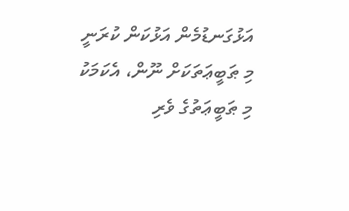އަޅުގަނޑުމެން އަޅުކަން ކުރަނީ މި ޠަބީޢަތަކަށް ނޫން، އެކަމަކު މި ޠަބީޢަތުގެ ވެރި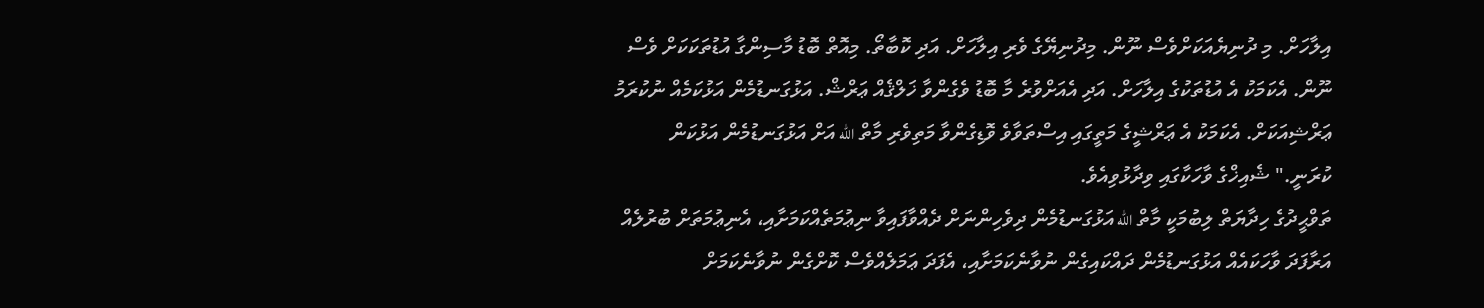އިލާހަށް. މި ދުނިޔެއަކަށްވެސް ނޫން. މިދުނިޔޭގެ ވެރި އިލާހަށް. އަދި ކޮބާތޯ. މިއޮތް ބޮޑު މާސިންގާ އުޑުތަކަކަށް ވެސް ނޫން. އެކަމަކު އެ އުޑުތަކުގެ އިލާހަށް. އަދި އެއަށްވުރެ މާ ބޮޑު ވެގެންވާ ޚަލްޤެއް ޢަރްޝް. އަޅުގަނޑުމެން އަޅުކަމެއް ނުކުރަމު ޢަރްޝިއަކަށް. އެކަމަކު އެ ޢަރްޝީގެ މަތީގައި އިސްތަވާވެ ވޮޑިގެންވާ މަތިވެރި މާތް الله އަށް އަޅުގަނޑުމެން އަޅުކަން ކުރަނީ." ޝެއިޚްގެ ވާހަކާގައި ވިދާޅުވިއެވެ.
ތަވްޙީދުގެ ހިދާޔަތް ލިބުމަކީ މާތް الله އަޅުގަނޑުމެން ދިވެހިންނަށް ދެއްވާފައިވާ ނިޢުމަތެއްކަމަށާއި، އެނިޢުމަތަށް ބުރުލެއް އަރާފަދަ ވާހަކައެއް އަޅުގަނޑުމެން ދައްކައިގެން ނުވާނެކަމަށާއި، އެފަދަ ޢަމަލެއްވެސް ކޮށްގެން ނުވާނެކަމަށް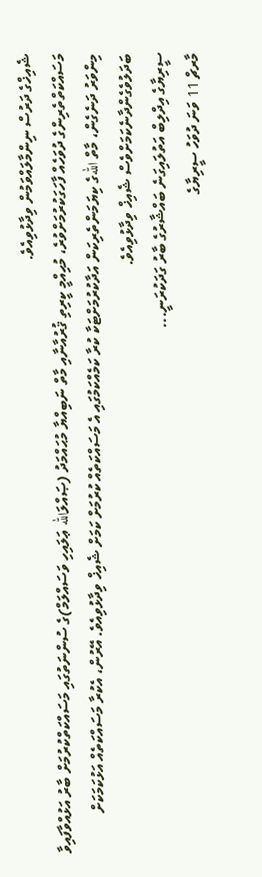ޝެއިޚްގެ ދަރުސް ނިންމާލައްވަމުން ވިދާޅުވިއެވެ.
މަސައްކަތްތެރިންގެ ދުވަހެއް ފާހަގަކުރުމަށްވުރެ، މުޙިއްމީ ކީރިތި ޤުރުއާނާއި މާތް ނަބިއްޔާ މުޙައްމަދު (ޞައްލަالله ޢަލައިހި ވަސައްލަމް)ގެ ސުންނަތުގައި މަސައްކަތްކުރުމަށް ބާރު އަޅުއްވާފައިވާ މިންވަރު ދަނެގެން، މާތް اللهގެ ކިޔަމަންތެރިކަން އަދާކުރުމަށްޓަކާ ކުރާ ކަމެއްކަމުގައި އެ މަސައްކަތެއް ކުރުމަށް ކަމަށް ޝެއިޚް ވިދާޅުވިއެވެ. އޭރުން، އެކުރާ މަސައްކަތެއް އަޅުކަމަކަށް ބަދަލުވެގެންދާނެކަމަށްވެސް ޝެއިޚް ވިދާޅުވިއެވެ.
ސީރިޔާގެ އިދްލިބް އަތުލައިގަނެ ބައްޝާރުގެ ބާރު ގަދަކުރަނީ...
މާރޗް 11 ވަނަ ދުވަހު ސީރިޔާގެ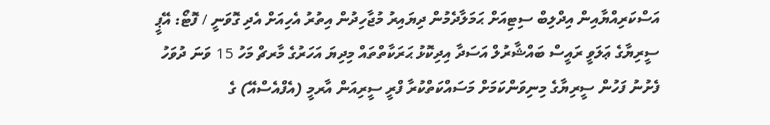އަސްކަރިއްޔާއިން އިދްލިބް ސިޓިއަށް ޙަމަލާދެމުން ދިޔައިރު މުޖާހިދުން އިތުރު އެހިއަށް އެދި ގޮވަނީ / ފޮޓޯ: އޭޕީ
ސީރިޔާގެ ޢަލަވީ ރައީސް ބައްޝާރުލް އަސަދާ އިދިކޮޅު ޙަރަކާތްތައް މިދިޔަ އަހަރުގެ މާރޗް މަހު 15 ވަނަ ދުވަހު ފެށުނު ފަހުން ސީރިޔާގެ މިނިވަންކަމަށް މަސައްކަތްކުރާ ފްރީ ސީރިއަން އާރމީ (އެފްއެސްއޭ) ގެ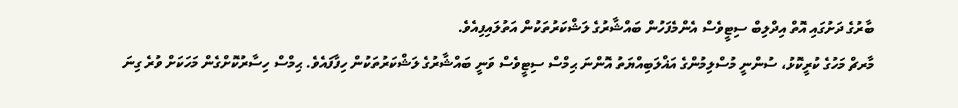ބާރުގެ ދަށުގައި އޮތް އިދްލިބް ސިޓީވެސް އެންމެފަހުން ބައްޝާރުގެ ލަޝްކަރުތަކުން އަތުލައިފިއެވެ.
މާރޗް މަހުގެ ކުރީކޮޅު، ސުންނީ މުސްލިމުންގެ އަޣްލަބިއްޔަތު އޮންނަ ޙިމްސް ސިޓީވެސް ވަނީ ބައްޝާރުގެ ލަޝްކަރުތަކުން ހިފާފައެވެ. ޙިމްސް ހިސާރުކޮށްގެން މަހަކަށް ވުރެ ގިނަ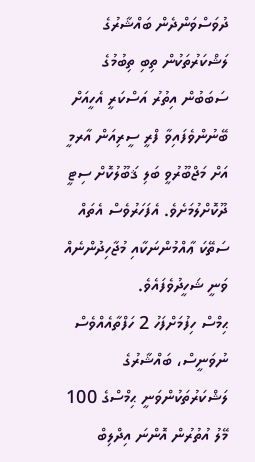ދުވަސްވަންދެން ބައްޝާރުގެ ލަޝްކަރުތަކުން ތިބި ތިބުމުގެ ސަބަބުން އިތުރު އަސްކަރީ އެހީއަށް ބޭނުންވެފައިވާ ފްރީ ސީރިއަން އާރމީ އަށް މަޖްބޫރުވީ ބަލި ޤަބޫލުކޮށް ސިޓީ ދޫކޮށްލުމަށެވެ. އެފަހަރުވެސް އެތައް ސަތޭކަ ޢާއްމުންނަކާއި މުޖާހިދުންނެއް ވަނީ ޝަހީދުވެފައެވެ.
ޙިމްސް ހިފުމަށްފަހު 2 ހަފްތާއެއްވެސް ނުވަނީސް، ބައްޝާރުގެ ލަޝްކަރުތަކުންވަނީ ޙިމްސްގެ 100 މޭލު އުތުރުން އޮންނަ އިދްލިބް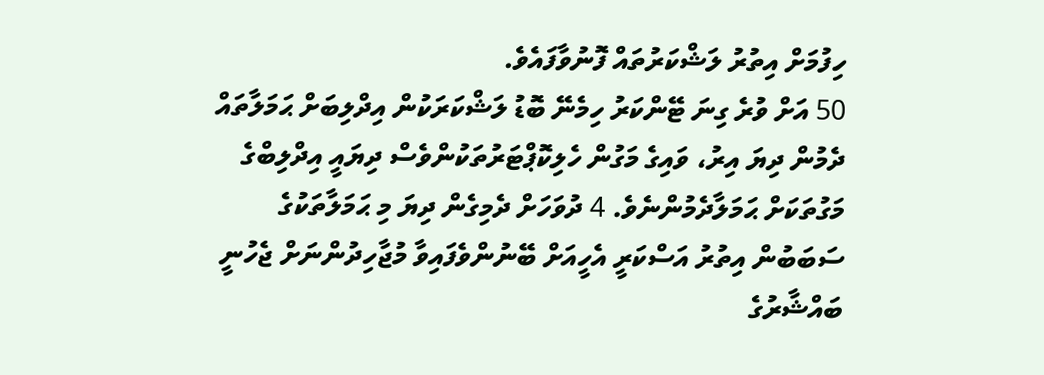ހިފުމަށް އިތުރު ލަޝްކަރުތައް ފޮނުވާފައެވެ.
50 އަށް ވުރެ ގިނަ ޓޭންކަރު ހިމެނޭ ބޮޑު ލަޝްކަރަކުން އިދްލިބަށް ޙަމަލާތައް ދެމުން ދިޔަ އިރު، ވައިގެ މަގުން ހެލިކޮޕްޓަރުތަކުންވެސް ދިޔައީ އިދްލިބްގެ މަގުތަކަށް ޙަމަލާދެމުންނެވެ. 4 ދުވަހަށް ދެމިގެން ދިޔަ މި ޙަމަލާތަކުގެ ސަބަބުން އިތުރު އަސްކަރީ އެހީއަށް ބޭނުންވެފައިވާ މުޖާހިދުންނަށް ޖެހުނީ ބައްޝާރުގެ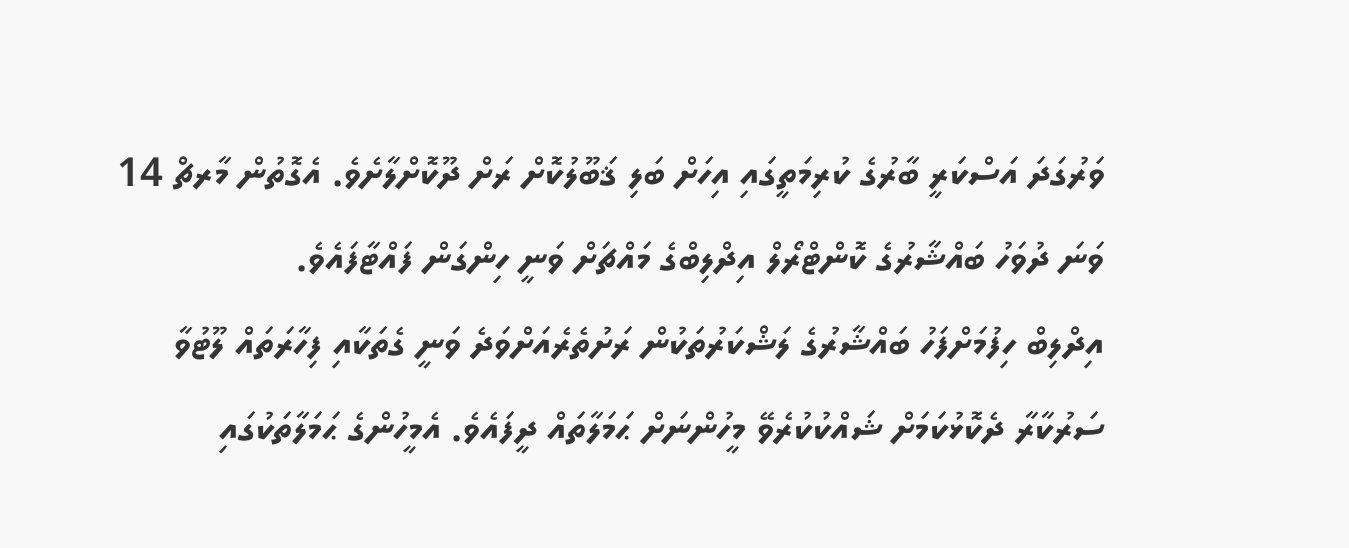ވަރުގަދަ އަސްކަރީ ބާރުގެ ކުރިމަތީގައި އިހަށް ބަލި ޤަބޫލުކޮށް ރަށް ދޫކޮށްލާށެވެ. އެގޮތުން މާރޗް 14 ވަނަ ދުވަހު ބައްޝާރުގެ ކޮންޓްރޯލް އިދްލިބްގެ މައްޗަށް ވަނީ ހިންގަން ފައްޓާފައެވެ.
އިދްލިބް ހިފުމަށްފަހު ބައްޝާރުގެ ލަޝްކަރުތަކުން ރަށުތެރެއަށްވަދެ ވަނީ ގެތަކާއި ފިހާރަތައް ލޫޓުވާ ސަރުކާރާ ދެކޮޅުކަމަށް ޝައްކުކުރެވޭ މީހުންނަށް ޙަމަލާތައް ދީފައެވެ. އެމީހުންގެ ޙަމަލާތަކުގައި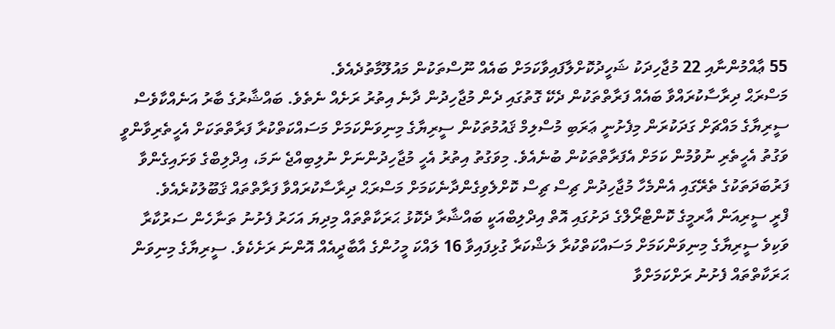55 ޢާއްމުންނާއި 22 މުޖާހިދަކު ޝަހީދުކޮށްލާފައިވާކަމަށް ބައެއް ނޫސްތަކުން މައުލޫމާތުދެއެވެ.
މަސްރަޙް ދިރާސާކުރައްވާ ބައެއް ފަރާތްތަކުން ދެކޭ ގޮތުގައި ދެން މުޖާހިދުން ދާނެ އިތުރު ރަށެއް ނެތެވެ. ބައްޝާރުގެ ބާރު އަނެއްކާވެސް ސީރިޔާގެ މައްޗަށް ގަދަކުރަން މިފެށުނީ ޢަރަބި މުސްލިމް ޤައުމުތަކުން ސީރިޔާގެ މިނިވަންކަމަށް މަސައްކަތްކުރާ ފަރާތްތަކަށް އެހީތެރިވާންވީ ވަގުތު އެހީތެރި ނުވުމުން ކަމަށް އެފަރާތްތަކުން ބުނެއެވެ. މިވަގުތު އިތުރު އެހީ މުޖާހިދުންނަށް ނުލިބިއްޖެ ނަމަ، އިދްލިބްގެ ވަށައިގެންވާ ފަރުބަދަތަކުގެ ތެރޭގައި އެންމެހާ މުޖާހިދުން ޗިސް ޗިސް ކޮށްލެވިގެންދާނެކަމަށް މަސްރަޙް ދިރާސާކުރައްވާ ފަރާތްތައް ޤަބޫލުކުރެއެވެ.
ފްރީ ސީރިއަން އާރމީގެ ކޮންޓްރޯލްގެ ދަށުގައި އޮތް އިދްލިބްއަކީ ބައްޝާރާ ދެކޮޅު ޙަރަކާތްތައް މިދިޔަ އަހަރު ފެށުނު ތަނާހެން ސަރުކާރާ ވަކިވެ ސީރިޔާގެ މިނިވަންކަމަށް މަސައްކަތްކުރާ ލަޝްކަރާ ގުޅިފައިވާ 16 ލައްކަ މީހުންގެ އާބާދީއެއް އޮންނަ ރަށެކެވެ. ސީރިޔާގެ މިނިވަން ޙަރަކާތްތައް ފެށުނު ރަށްކަމަށްވާ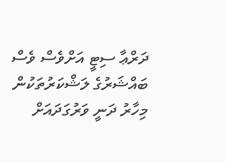ދަރްޢާ ސިޓީ އަށްވެސް ވެސް ބައްޝަރުގެ ލަޝްކަރުތަކުން މިހާރު ދަނީ ވަރުގަދައަށް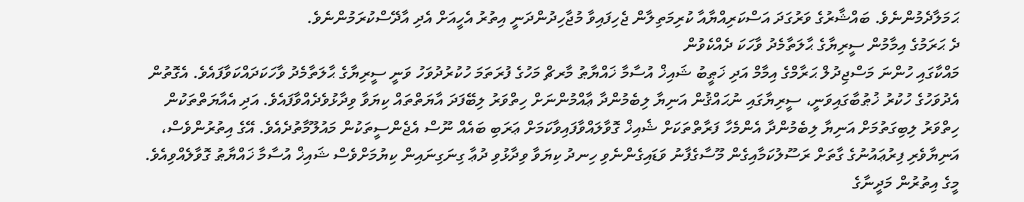ޙަމަލާދެމުންނެވެ. ބައްޝާރުގެ ވަރުގަދަ އަސްކަރިއްޔާއާ ކުރިމަތިލާން ޖެހިފައިވާ މުޖާހިދުންދަނީ އިތުރު އެހީއަށް އެދި އާދޭސްކުރަމުންނެވެ.
ދެ ޙަރަމުގެ އިމާމުން ސީރިޔާގެ ޙާލަތާމެދު ވާހަކަ ދެއްކެވުން
މައްކާގައި ހުންނަ މަސްޖިދުލް ޙަރާމްގެ އިމާމް އަދި ޚަޠީބު ޝައިޚް އުސާމާ ޚައްޔާޠު މާރޗް މަހުގެ ފުރަތަމަ ހުކުރުދުވަހު ވަނީ ސީރިޔާގެ ޙާލަތާމެދު ވާހަކަދައްކަވާފައެވެ. އެގޮތުން އެދުވަހުގެ ހުކުރު ޚުޠުބާގައިވަނީ، ސީރިޔާގައި ނުޙައްޤުން އަނިޔާ ލިބެމުންދާ ޢާއްމުންނަށް ހިތްވަރު ލިބޭފަދަ އާޔަތްތައް ކިޔަވާ ވިދާޅުވެދެއްވާފައެވެ. އަދި އެއާޔަތްތަކުން ހިތްވަރު ލިބިގަތުމަށް އަނިޔާ ލިބެމުންދާ އެންމެހާ ފަރާތްތަކަށް ޝެއިޚް ގޮވާލައްވާފައިވާކަމަށް ޢަރަބި ބައެއް ނޫސް އެޖެންސީތަކުން މައުލޫމާތުދެއެވެ. އޭގެ އިތުރުންވެސް، އަނިޔާވެރި ފިރުޢައުނުގެ ގާތަށް ރަސޫލުކަމާއިގެން މޫސާގެފާނު ވަޑައިގެންނެވި ހިނދު ކިޔަވާ ވިދާޅުވި ދުޢާ ގިނަގިނައިން ކިޔުމަށްވެސް ޝައިޚް އުސާމާ ޚައްޔާޠު ގޮވާލެއްވިއެވެ.
މީގެ އިތުރުން މަދީނާގެ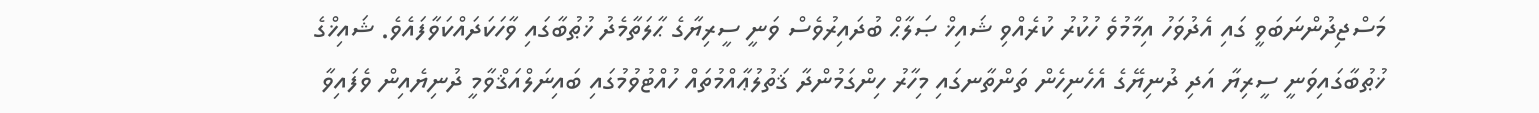މަސްޖިދުންނަބަވީ ގައި އެދުވަހު އިމާމުވެ ހުކުރު ކުރެއްވި ޝައިޚް ޞަލާޙް ބުދައިރުވެސް ވަނީ ސީރިޔާގެ ޙާލަތާމެދު ޚުޠުބާގައި ވާހަކަދައްކަވާފައެވެ. ޝައިޚްގެ ޚުޠުބާގައިވަނީ ސީރިޔާ އަދި ދުނިޔޭގެ އެހެނިހެން ތަންތާނގައި މިހާރު ހިންގަމުންދާ ޤަތުލުޢާއްމުތައް ހުއްޓުވުމުގައި ބައިނަލްއަޤްވާމީ ދުނިޔެއިން ވެފައިވާ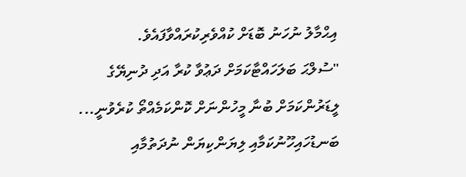އިޙްމާލު ނުހަނު ބޮޑަށް ކުއްވެރިކުރައްވާފައެވެ.
"ސުލްޙަ ބަލަހައްޓާކަމަށް ދަޢުވާ ކުރާ އަދި ދުނިޔޭގެ ލީޑަރުންކަމަށް ބުނާ މީހުންނަށް ކޮންކަމެއްތޯ ކުރެވުނީ... ބަނޑުހައިހޫނުކަމާއި ލިޔަންކިޔަން ނުދަތުމާއި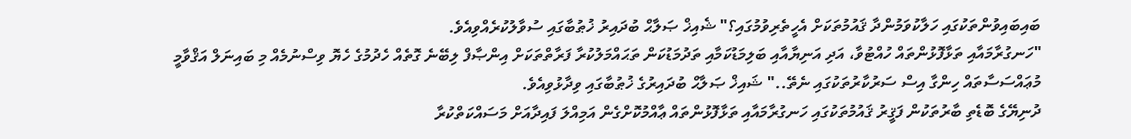ބައިބައިވުންތަކުގައި ހަލާކުވަމުންދާ ޤައުމުތަކަށް އެހީތެރިވުމުގައި؟" ޝެއިޚް ޞަލާޙް ބުދައިރު ޚުޠުބާގައި ސުވާލުކުރެއްވިއެވެ.
"ހަނގުރާމައާއި ތަޅާފޮޅުންތައް ހުއްޓުވާ، އަދި އަނިޔާއާއި ބަލިމަޑުކަމާއި ތަދުމަޑުކަން ތަޙައްމަލުކުރާ ފަރާތްތަކަށް އިންޞާފް ލިބޭނެ ގޮތެއް ހެދުމުގެ ހެޔޮ ވިސްނުމެއް މި ބައިނަލް އަޤްވާމީ މުޢައްސަސާތައް ހިންގާ އިސް ސަރުކާރުތަކުގައި ނެތޭ.." ޝައިޚް ޞަލާޙް ބުދައިރުގެ ޚުޠުބާގައި ވިދާޅުވިއެވެ.
ދުނިޔޭގެ ބޮޑެތި ބާރުތަކުން ފަޤީރު ޤައުމުތަކުގައި ހަނގުރާމައާއި ތަޅާފޮޅުންތައް ޢާއްމުކޮށްގެން އަމިއްލަ ފައިދާއަށް މަސައްކަތްކުރާ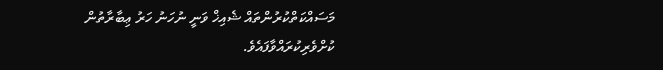މަސައްކަތްކުރުންތައް ޝެއިޚް ވަނީ ނުހަނު ހަރު ޢިބާރާތުން ކުށްވެރިކުރައްވާފައެވެ.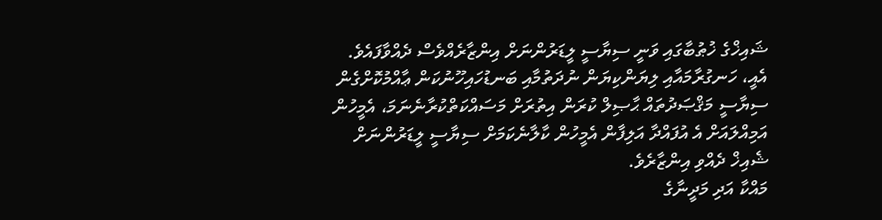ޝައިޚްގެ ޚުޠުބާގައި ވަނީ ސިޔާސީ ލީޑަރުންނަށް އިންޒާރެއްވެސް ދެއްވާފައެވެ. އެއީ، ހަނގުރާމައާއި ލިޔަންކިޔަން ނުދަތުމާއި ބަނޑުހައިހޫނުކަން ޢާއްމުކޮށްގެން ސިޔާސީ މަޤްޞަދުތައް ޙާޞިލް ކުރަން އިތުރަށް މަސައްކަތްކުރާނެނަމަ، އެމީހުން އަމިއްލައަށް އެ އުފައްދާ އަލިފާން އެމީހުން ކާލާނެކަމަށް ސިޔާސީ ލީޑަރުންނަށް ޝެއިޚް ދެއްވި އިންޒާރެވެ.
މައްކާ އަދި މަދީނާގެ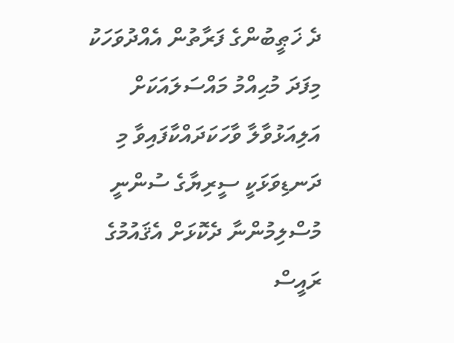ދެ ޚަޠީބުންގެ ފަރާތުން އެއްދުވަހަކު މިފަދަ މުޙިއްމު މައްސަލައަކަށް އަލިއަޅުވާލާ ވާހަކަދައްކާފައިވާ މި ދަނޑިވަޅަކީ ސީރިޔާގެ ސުންނީ މުސްލިމުންނާ ދެކޮޅަށް އެޤައުމުގެ ރައީސް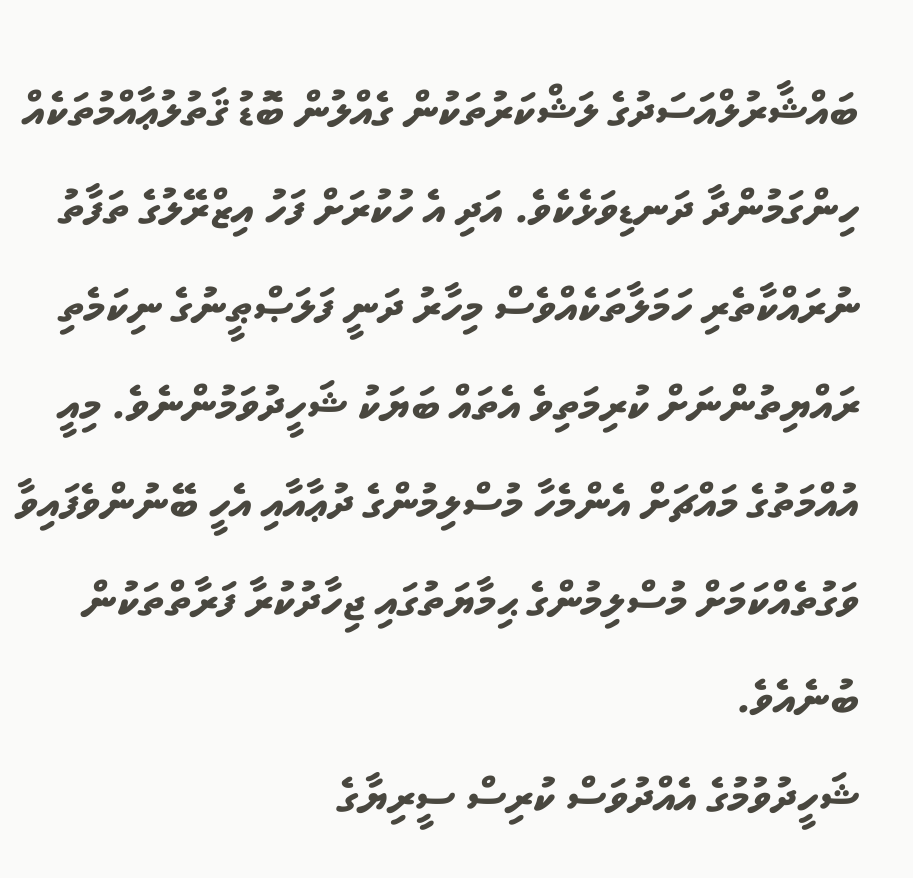ބައްޝާރުލްއަސަދުގެ ލަޝްކަރުތަކުން ގެއްލުން ބޮޑު ޤަތުލުޢާއްމުތަކެއް ހިންގަމުންދާ ދަނޑިވަޅެކެވެ. އަދި އެ ހުކުރަށް ފަހު އިޒްރޭލުގެ ތަފާތު  ނުރައްކާތެރި ހަމަލާތަކެއްވެސް މިހާރު ދަނީ ފަލަޞްޠީނުގެ ނިކަމެތި ރައްޔިތުންނަށް ކުރިމަތިވެ އެތައް ބަޔަކު ޝަހީދުވަމުންނެވެ. މިއީ އުއްމަތުގެ މައްޗަށް އެންމެހާ މުސްލިމުންގެ ދުޢާއާއި އެހީ ބޭނުންވެފައިވާ ވަގުތެއްކަމަށް މުސްލިމުންގެ ޙިމާޔަތުގައި ޖިހާދުކުރާ ފަރާތްތަކުން ބުނެއެވެ.
ޝަހީދުވުމުގެ އެއްދުވަސް ކުރިސް ސީރިޔާގެ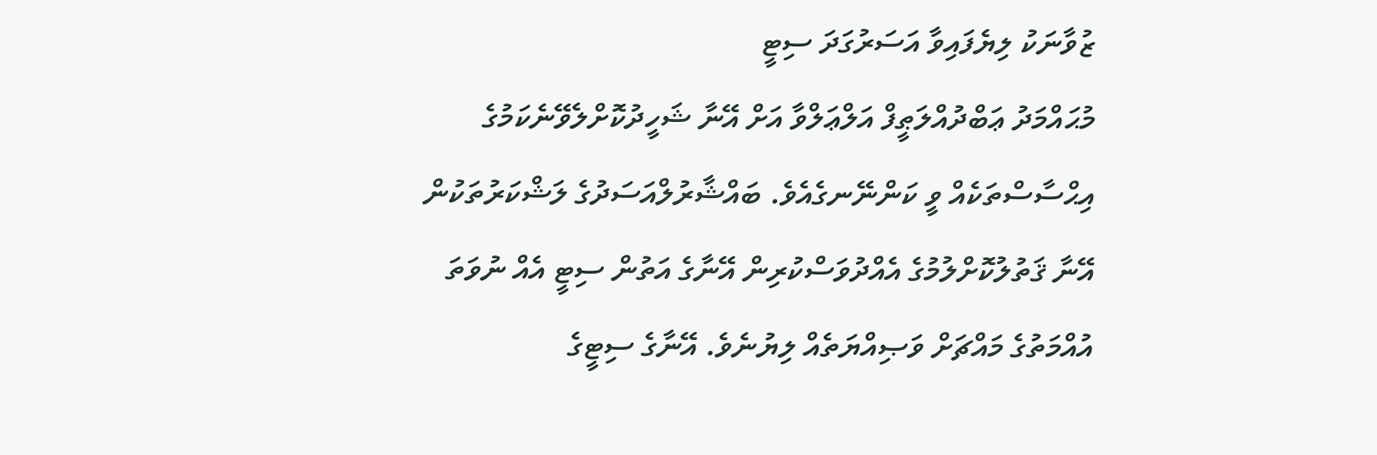ޒުވާނަކު ލިޔެފައިވާ އަސަރުގަދަ ސިޓީ
މުޙައްމަދު ޢަބްދުއްލަޠީފް އަލްޢަލްވާ އަށް އޭނާ ޝަހީދުކޮށްލެވޭނެކަމުގެ އިޙްސާސްތަކެއް ވީ ކަންނޭނގެއެވެ. ބައްޝާރުލްއަސަދުގެ ލަޝްކަރުތަކުން އޭނާ ޤަތުލުކޮށްލުމުގެ އެއްދުވަސްކުރިން އޭނާގެ އަތުން ސިޓީ އެއް ނުވަތަ އުއްމަތުގެ މައްޗަށް ވަޞިއްޔަތެއް ލިޔުނެވެ. އޭނާގެ ސިޓީގެ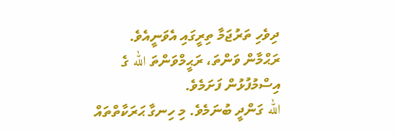ދިވެހި ތަރުޖަމާ ތިރީގައި އެވަނީއެވެ.
ރަޙްމާން ވަންތަ، ރަޙީމްވަންތަ الله ގެ އިސްމުފުޅުން ފަށަމެވެ.
الله ގަންދީ ބުނަމެވެ. މި ހިނގާ ޙަރަކާތްތައް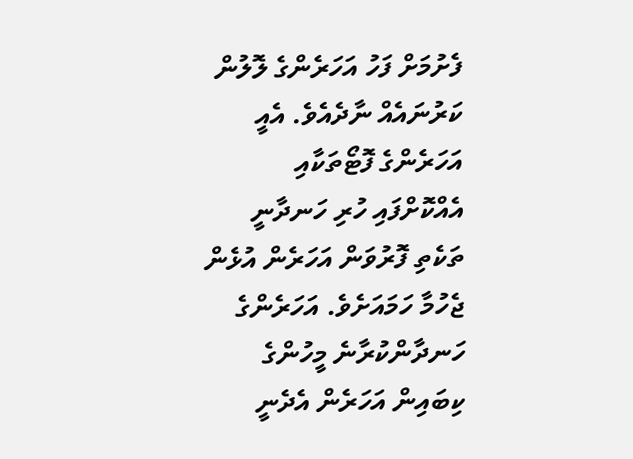ފެށުމަށް ފަހު އަހަރެންގެ ލޮލުން ކަރުނައެއް ނާދެއެވެ. އެއީ އަހަރެންގެ ފޮޓޯތަކާއި އެއްކޮށްފައި ހުރި ހަނދާނީ ތަކެތި ފޮރުވަން އަހަރެން އުޅެން ޖެހުމާ ހަމައަށެވެ. އަހަރެންގެ ހަނދާންކުރާނެ މީހުންގެ ކިބައިން އަހަރެން އެދެނީ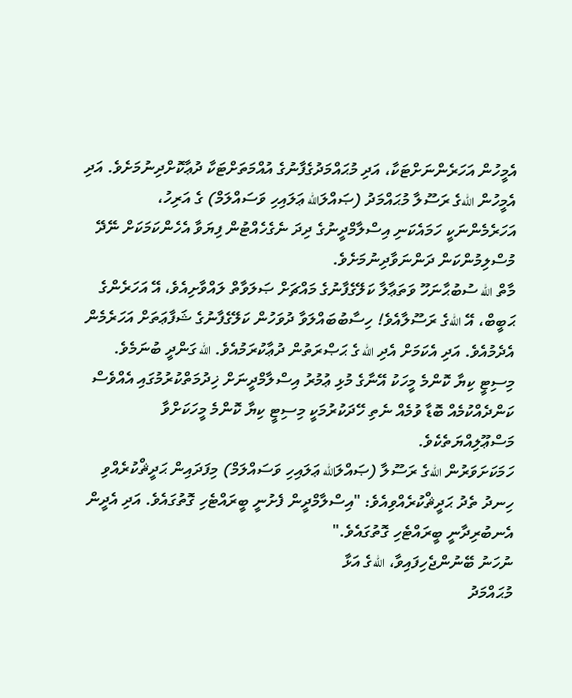އެމީހުން އަހަރެންނަށްޓަކާ، އަދި މުޙައްމަދުގެފާނުގެ އުއްމަތަށްޓަކާ ދުޢާކޮށްދިނުމަށެވެ. އަދި އެމީހުން اللهގެ ރަސޫލާ މުޙައްމަދު (ޞައްލަالله ޢަލައިހި ވަސައްލަމް) ގެ އަރިހު، އަހަރެމެންނަކީ ހަމައެކަނި އިސްލާމްދީނުގެ ދިދަ ނެގެހެއްޓުން ފިޔަވާ އެހެންކަމަކަށް ނޭދޭ މުސްލިމުންކަން ދަންނަވާދިނުމަށެވެ.
މާތް الله ސުބުޙާނަހޫ ވަތަޢާލާ ކަލޭގެފާނުގެ މައްޗަށް ޞަލަވާތް ލައްވާށިއެވެ، އޭ އަހަރެންގެ ޙަބީބް، އޭ اللهގެ ރަސޫލާއެވެ! ހިސާބުބައްލަވާ ދުވަހުން ކަލޭގެފާނުގެ ޝަފާޢަތަށް އަހަރެމެން އެދެމުއެވެ. އަދި އެކަމަށް އެދި الله ގެ ޙަޞްރަތުން ދުޢާކުރަމުއެވެ. الله ގަންދީ ބުނަމެވެ. މިސިޓީ ކިޔާ ކޮންމެ މީހަކު އޭނާގެ މުޅި ޢުމުރު އިސްލާމްދީނަށް ޚިދުމަތްކުރުމުގައި އެއްވެސް ކަންދެއްކުމެއް ބޮޑާ ވުމެއް ނެތި ހޭދަކުރުމަކީ މިސިޓީ ކިޔާ ކޮންމެ މީހަކަށްވާ މަސްޢޫލިއްޔަތެކެވެ.
ހަމަކަށަވަރުން اللهގެ ރަސޫލާ (ޞައްލަالله ޢަލައިހި ވަސައްލަމް) މިފަދައިން ޙަދީޘްކުރެއްވި ހިނދު ތެދު ޙަދީޘްކުރެއްވިއެވެ: "އިސްލާމްދީން ފެށުނީ ބީރައްޓެހި ގޮތުގައެވެ. އަދި އެދީން އެނބުރިދާނީ ބީރައްޓެހި ގޮތުގައެވެ."
ނުހަނު ބޭނުންޖެހިފައިވާ، اللهގެ އަޅާ
މުޙައްމަދު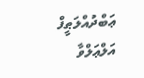ޢަބްދުއްލަޠީފް އަލްޢަލްވާ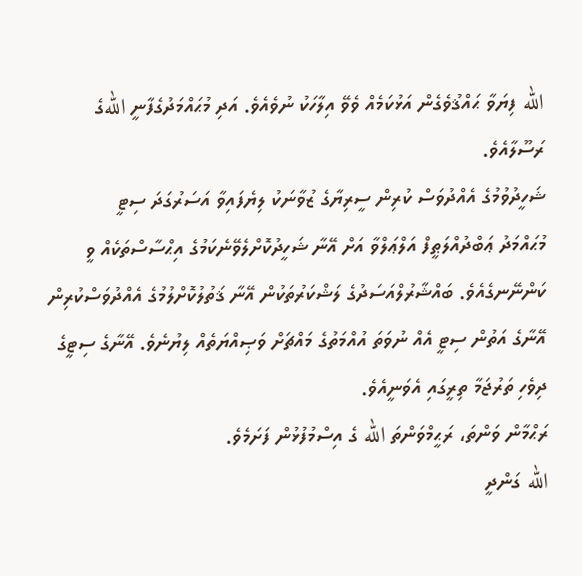الله ފިޔަވާ ޙައްޤުވެގެން އަޅުކަމެއް ވެވޭ އިލާހަކު ނުވެއެވެ. އަދި މުޙައްމަދުގެފާނީ اللهގެ ރަސޫލާއެވެ.
ޝަހީދުވުމުގެ އެއްދުވަސް ކުރިން ސީރިޔާގެ ޒުވާނަކު ލިޔެފައިވާ އަސަރުގަދަ ސިޓީ
މުޙައްމަދު ޢަބްދުއްލަޠީފް އަލްޢަލްވާ އަށް އޭނާ ޝަހީދުކޮށްލެވޭނެކަމުގެ އިޙްސާސްތަކެއް ވީ ކަންނޭނގެއެވެ. ބައްޝާރުލްއަސަދުގެ ލަޝްކަރުތަކުން އޭނާ ޤަތުލުކޮށްލުމުގެ އެއްދުވަސްކުރިން އޭނާގެ އަތުން ސިޓީ އެއް ނުވަތަ އުއްމަތުގެ މައްޗަށް ވަޞިއްޔަތެއް ލިޔުނެވެ. އޭނާގެ ސިޓީގެ ދިވެހި ތަރުޖަމާ ތިރީގައި އެވަނީއެވެ.
ރަޙްމާން ވަންތަ، ރަޙީމްވަންތަ الله ގެ އިސްމުފުޅުން ފަށަމެވެ.
الله ގަންދީ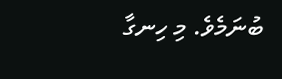ބުނަމެވެ. މި ހިނގާ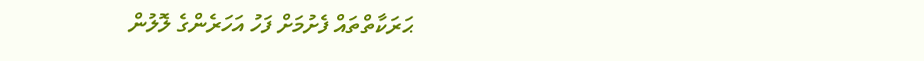ޙަރަކާތްތައް ފެށުމަށް ފަހު އަހަރެންގެ ލޮލުން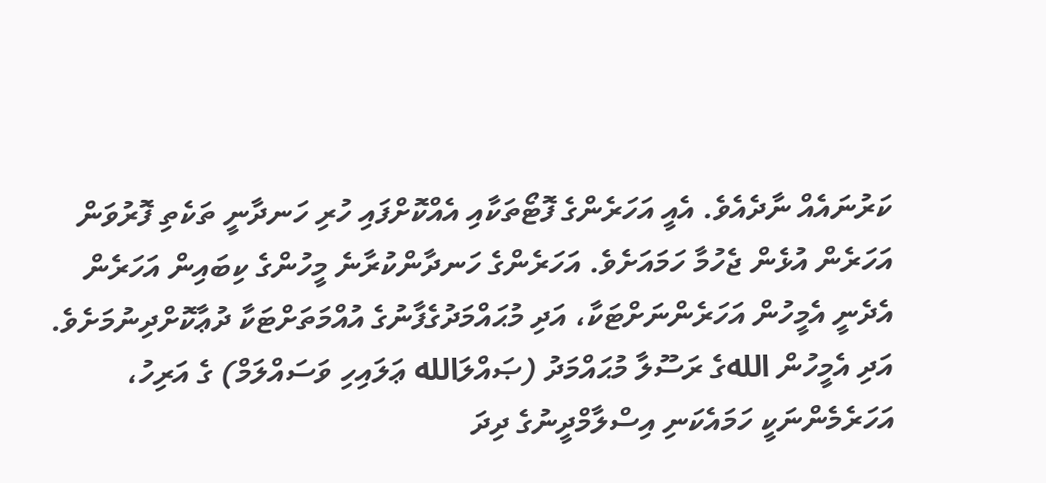ކަރުނައެއް ނާދެއެވެ. އެއީ އަހަރެންގެ ފޮޓޯތަކާއި އެއްކޮށްފައި ހުރި ހަނދާނީ ތަކެތި ފޮރުވަން އަހަރެން އުޅެން ޖެހުމާ ހަމައަށެވެ. އަހަރެންގެ ހަނދާންކުރާނެ މީހުންގެ ކިބައިން އަހަރެން އެދެނީ އެމީހުން އަހަރެންނަށްޓަކާ، އަދި މުޙައްމަދުގެފާނުގެ އުއްމަތަށްޓަކާ ދުޢާކޮށްދިނުމަށެވެ. އަދި އެމީހުން اللهގެ ރަސޫލާ މުޙައްމަދު (ޞައްލަالله ޢަލައިހި ވަސައްލަމް) ގެ އަރިހު، އަހަރެމެންނަކީ ހަމައެކަނި އިސްލާމްދީނުގެ ދިދަ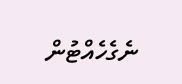ނެގެހެއްޓުން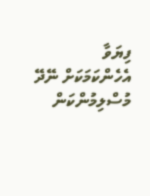ފިޔަވާ އެހެންކަމަކަށް ނޭދޭ މުސްލިމުންކަން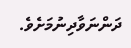ދަންނަވާދިނުމަށެވެ.